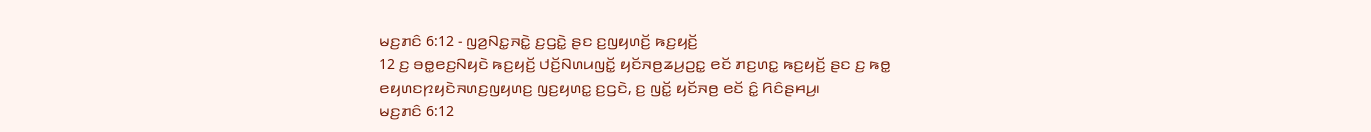ꤗꤢ꤬ꤊꤢꤨ 6:12 - ꤜꤤ꤬ꤡꤢ꤭ꤏꤢꤧ꤭ ꤢ꤬ꤞꤢꤧ꤭ ꤔꤢ ꤢ꤬ꤜꤟꤛꤢꤩ꤬ ꤒꤢ꤬ꤟꤢꤩ꤬
12 ꤢ꤬ ꤋꤥ꤭ꤕꤢ꤬ꤡꤟꤢꤧ ꤒꤢ꤬ꤟꤢꤩ꤬ ꤓꤢꤩ꤬ꤡꤛꤣꤜꤢꤩ꤭ ꤟꤢꤩꤏꤥ꤬ꤘꤣ꤬ꤑꤢ꤭ ꤕꤢꤩ ꤊꤢ꤬ꤛꤢ꤭ ꤒꤢ꤬ꤟꤢꤩ꤬ ꤔꤢ ꤢ꤬ ꤒꤥ꤭ ꤕꤟꤛꤢꤐꤟꤢꤧꤏꤛꤢ꤬ꤜꤟꤛꤢ꤬ ꤜꤢ꤬ꤟꤛꤢ꤭ ꤢ꤬ꤞꤢꤧ, ꤢ꤬ ꤜꤢꤩ꤭ ꤟꤢꤩꤏꤥ꤬ ꤕꤢꤩ ꤢꤨ꤭ ꤖꤢꤨꤔꤌꤣ꤬꤯
ꤗꤢ꤬ꤊꤢꤨ 6:12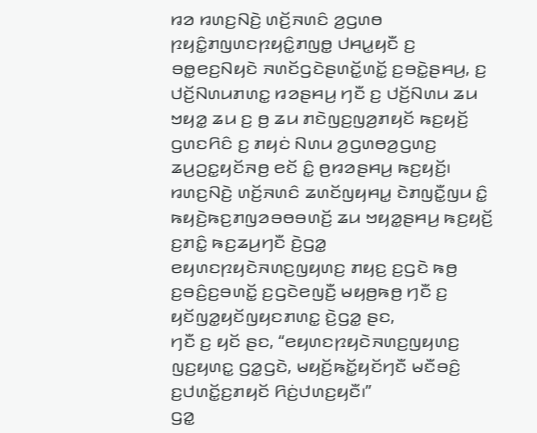ꤙꤤ ꤙꤛꤢ꤬ꤡꤢꤧ꤬ ꤛꤢꤩ꤬ꤏꤛꤢꤨ ꤤ꤬ꤞꤛꤥ ꤐꤟꤢꤨ꤭ꤊꤜꤛꤢꤐꤟꤢꤨ꤭ꤊꤜꤥ꤭ ꤓꤌꤣ꤭ꤟꤢꤪ ꤢ꤬ ꤋꤥ꤭ꤕꤢ꤬ꤡꤟꤢꤧ ꤏꤛꤢꤩꤞꤢꤧꤔꤛꤢꤩ꤭ꤛꤢꤩ꤭ ꤢ꤬ꤋꤢꤧ꤭ꤔꤌꤣ꤬, ꤢ꤬ ꤓꤢꤩ꤬ꤡꤛꤣꤊꤛꤢ꤭ ꤙꤤꤔꤌꤣ꤬ ꤚꤢꤪ ꤢ꤬ ꤓꤢꤩ꤬ꤡꤛꤣ ꤘꤣ ꤠꤟꤤ꤭ ꤘꤣ ꤢ꤬ ꤥ꤬ ꤘꤣ ꤊꤢꤧꤜꤢ꤬ꤜꤤ꤬ꤊꤟꤢꤩ ꤒꤢ꤬ꤟꤢꤩ꤬ ꤞꤛꤢꤖꤢꤨ ꤢ꤬ ꤊꤟꤢꤦ ꤡꤛꤣ ꤤ꤬ꤞꤛꤥꤤ꤬ꤞꤛꤢ꤬ ꤘꤣ꤬ꤑꤢ꤭ꤟꤢꤩꤏꤥ꤬ ꤕꤢꤩ ꤢꤨ꤭ ꤥ꤬ꤙꤤꤔꤌꤣ꤬ ꤒꤢ꤬ꤟꤢꤩ꤬꤯
ꤙꤛꤢ꤬ꤡꤢꤧ꤬ ꤛꤢꤩ꤬ꤏꤛꤢꤨ ꤘꤛꤢꤩꤜꤟꤌꤣ꤭ ꤢꤧꤊꤜꤢꤪ꤭ꤜꤣ ꤢꤨ꤭ ꤒꤟꤢꤧ꤬ꤒꤢ꤬ꤊꤜꤤꤋꤥꤋꤛꤢꤩ꤬ ꤘꤣ ꤠꤟꤤ꤭ꤔꤌꤣ꤬ ꤒꤢ꤬ꤟꤢꤩ꤬ ꤢ꤬ꤊꤢꤨ꤭ ꤒꤢ꤬ꤘꤣ꤬ꤚꤢꤪ ꤢꤧ꤬ꤞꤤ꤭ ꤕꤟꤛꤢꤐꤟꤢꤧꤏꤛꤢ꤬ꤜꤟꤛꤢ꤬ ꤊꤟꤢ꤬ ꤢ꤬ꤞꤢꤧ ꤒꤥ꤬ ꤢ꤬ꤋꤢꤨ꤬ꤢ꤬ꤋꤛꤢꤩ꤭ ꤢ꤬ꤞꤢꤧꤕꤜꤢꤪ꤬ ꤗꤟꤥ꤬ꤒꤥ꤬ ꤚꤢꤪ ꤢ꤬ ꤟꤢꤩꤜꤤ꤭ꤟꤢꤩꤜꤟꤢꤊꤛꤢ꤭ ꤢꤧ꤬ꤞꤤ꤭ ꤔꤢ,
ꤚꤢꤪ ꤢ꤬ ꤟꤢꤩ ꤔꤢ, “ꤕꤟꤛꤢꤐꤟꤢꤧꤏꤛꤢ꤬ꤜꤟꤛꤢ꤬ ꤜꤢ꤬ꤟꤛꤢ꤭ ꤞꤤ꤭ꤞꤢꤧ, ꤗꤟꤢꤩ꤬ꤒꤢꤩ꤭ꤟꤢꤩꤚꤢꤪ ꤗꤢꤪꤋꤢꤨ꤬ ꤢ꤬ꤓꤛꤢꤩ꤭ꤢ꤬ꤊꤟꤢꤩ ꤖꤢꤦ꤬ꤓꤛꤢ꤬ꤟꤢꤪ꤯”
ꤞꤤ꤭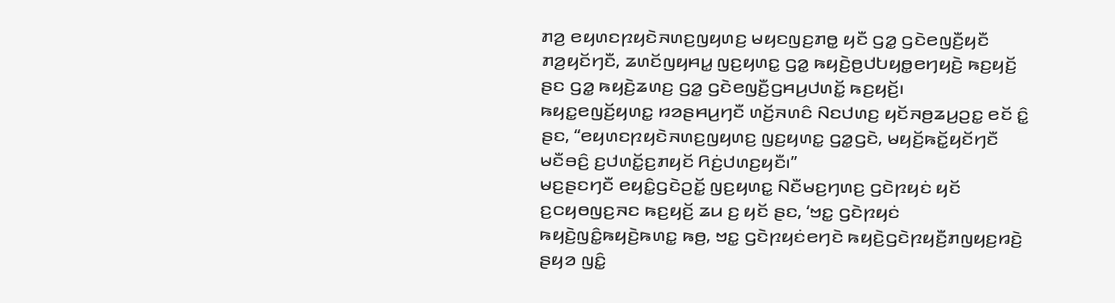ꤊꤤ꤬ ꤕꤟꤛꤢꤐꤟꤢꤧꤏꤛꤢ꤬ꤜꤟꤛꤢ꤬ ꤗꤟꤢꤜꤢ꤬ꤊꤥ꤭ ꤟꤢꤪ ꤞꤤ꤭ ꤞꤢꤧꤕꤜꤢꤪ꤬ꤟꤢꤪ ꤊꤤ꤬ꤟꤢꤩꤚꤢꤪ, ꤘꤛꤢꤩꤜꤟꤌꤣ꤭ ꤜꤢ꤬ꤟꤛꤢ꤭ ꤞꤤ꤭ ꤒꤟꤢꤧ꤬ꤥ꤬ꤓꤝꤟꤥ꤭ꤕꤚꤟꤢꤧ꤬ ꤒꤢ꤬ꤟꤢꤩ꤬ ꤔꤢ ꤞꤤ꤭ ꤒꤟꤢꤧ꤬ꤘꤛꤢ꤬ ꤞꤤ꤭ ꤞꤢꤧꤕꤜꤢꤪ꤬ꤞꤌꤣ꤬ꤓꤛꤢꤩ꤭ ꤒꤢ꤬ꤟꤢꤩ꤬꤯
ꤒꤟꤢ꤭ꤕꤜꤢꤩ꤬ꤟꤛꤢ꤭ ꤙꤤꤔꤌꤣ꤬ꤚꤢꤪ ꤛꤢꤩ꤬ꤏꤛꤢꤨ ꤡꤢꤓꤛꤢ꤬ ꤟꤢꤩꤏꤥ꤬ꤘꤣ꤬ꤑꤢ꤭ ꤕꤢꤩ ꤢꤨ꤭ ꤔꤢ, “ꤕꤟꤛꤢꤐꤟꤢꤧꤏꤛꤢ꤬ꤜꤟꤛꤢ꤬ ꤜꤢ꤬ꤟꤛꤢ꤭ ꤞꤤ꤭ꤞꤢꤧ, ꤗꤟꤢꤩ꤬ꤒꤢꤩ꤭ꤟꤢꤩꤚꤢꤪ ꤗꤢꤪꤋꤢꤨ꤬ ꤢ꤬ꤓꤛꤢꤩ꤭ꤢ꤬ꤊꤟꤢꤩ ꤖꤢꤦ꤬ꤓꤛꤢ꤬ꤟꤢꤪ꤯”
ꤗꤢ꤬ꤔꤢꤚꤢꤪ ꤕꤟꤢꤨ꤭ꤞꤢꤧꤑꤢꤩ꤭ ꤜꤢ꤬ꤟꤛꤢ꤭ ꤡꤢꤪꤗꤢ꤬ꤚꤛꤢ꤬ ꤞꤢꤧꤐꤟꤢꤦ ꤟꤢꤩ ꤢ꤬ꤍꤟꤥꤜꤢ꤬ꤏꤢ ꤒꤢ꤬ꤟꤢꤩ꤬ ꤘꤣ ꤢ꤬ ꤟꤢꤩ ꤔꤢ, ‘ꤠꤢ꤭ ꤞꤢꤧꤐꤟꤢꤦ ꤒꤟꤢꤧ꤬ꤜꤢꤨ꤭ꤒꤟꤢꤧ꤬ꤒꤛꤢ꤭ ꤒꤥ꤬, ꤠꤢ꤭ ꤞꤢꤧꤐꤟꤢꤦꤕꤚꤢꤧ ꤒꤟꤢꤧ꤬ꤞꤢꤧꤐꤟꤢꤪ꤬ꤊꤜꤟꤢ꤬ꤙꤢꤧ꤬ ꤔꤟꤤ ꤜꤢꤨ꤭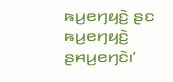ꤒꤣ꤬ꤕꤚꤟꤢꤧ꤬ ꤔꤢ ꤒꤣ꤬ꤕꤚꤟꤢꤧ꤬ ꤔꤌꤣ꤬ꤕꤚꤢꤧ꤯’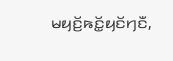ꤗꤟꤢꤩ꤬ꤒꤢꤩ꤭ꤟꤢꤩꤚꤢꤪ,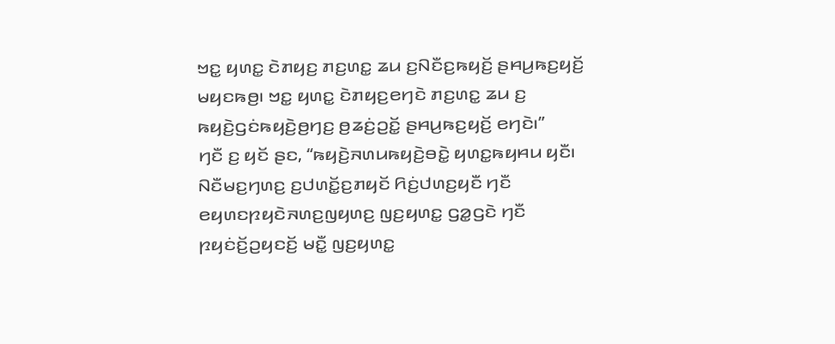ꤠꤢ꤭ ꤟꤛꤢ꤭ ꤢꤧꤊꤟꤢ꤬ ꤊꤢ꤬ꤛꤢ꤭ ꤘꤣ ꤢ꤬ꤡꤢꤪꤢ꤬ꤒꤟꤢꤩ꤬ ꤔꤌꤣ꤬ꤒꤢ꤬ꤟꤢꤩ꤬ ꤗꤟꤢꤒꤥ꤬꤯ ꤠꤢ꤭ ꤟꤛꤢ꤭ ꤢꤧꤊꤟꤢ꤬ꤕꤚꤢꤧ ꤊꤢ꤬ꤛꤢ꤭ ꤘꤣ ꤢ꤬ ꤒꤟꤢꤧ꤬ꤞꤢꤦꤒꤟꤢꤧ꤬ꤥ꤬ꤚꤢ꤬ ꤥ꤬ꤘꤢꤦ꤬ꤑꤢꤩ꤭ ꤔꤌꤣ꤬ꤒꤢ꤬ꤟꤢꤩ꤬ ꤕꤚꤢꤧ꤯”
ꤚꤢꤪ ꤢ꤬ ꤟꤢꤩ ꤔꤢ, “ꤒꤟꤢꤧ꤬ꤏꤛꤣꤒꤟꤢꤧ꤬ꤋꤢꤧ꤭ ꤟꤛꤢ꤭ꤒꤟꤌꤣ ꤟꤢꤪ꤯ ꤡꤢꤪꤗꤢ꤬ꤚꤛꤢ꤬ ꤢ꤬ꤓꤛꤢꤩ꤭ꤢ꤬ꤊꤟꤢꤩ ꤖꤢꤦ꤬ꤓꤛꤢ꤬ꤟꤢꤪ ꤚꤢꤪ ꤕꤟꤛꤢꤐꤟꤢꤧꤏꤛꤢ꤬ꤜꤟꤛꤢ꤬ ꤜꤢ꤬ꤟꤛꤢ꤭ ꤞꤤ꤭ꤞꤢꤧ ꤚꤢꤪ ꤐꤟꤢꤦꤢꤩ꤬ꤑꤟꤢꤢꤩ꤬ ꤗꤢꤪ꤭ ꤜꤢ꤬ꤟꤛꤢ꤭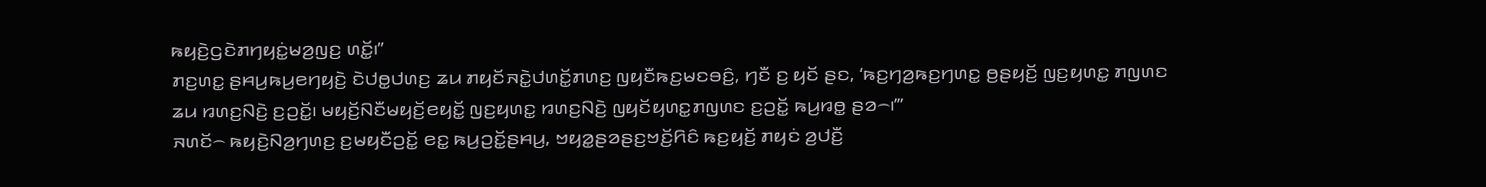ꤒꤟꤢꤧ꤬ꤞꤢꤧꤊꤚꤟꤢꤦ꤭ꤗꤤ꤬ꤜꤢ꤬ ꤛꤢꤩ꤭꤯”
ꤊꤢ꤬ꤛꤢ꤭ ꤔꤌꤣ꤬ꤒꤣ꤬ꤕꤚꤟꤢꤧ꤬ ꤢꤧꤓꤥ꤭ꤓꤛꤢ꤬ ꤘꤣ ꤊꤟꤢꤩꤏꤢꤧ꤭ꤓꤛꤢꤩ꤭ꤊꤛꤢ꤬ ꤜꤟꤢꤪꤒꤢ꤬ꤗꤢꤋꤢꤨ꤬, ꤚꤢꤪ ꤢ꤬ ꤟꤢꤩ ꤔꤢ, ‘ꤒꤢ꤬ꤚꤤ꤬ꤒꤢ꤬ꤚꤛꤢ꤭ ꤥ꤬ꤔꤟꤢꤩ꤬ ꤜꤢ꤬ꤟꤛꤢ꤭ ꤊꤜꤛꤢ ꤘꤣ ꤙꤛꤢ꤬ꤡꤢꤧ꤬ ꤢ꤬ꤑꤢꤩ꤭꤯ ꤗꤟꤢꤩ꤬ꤡꤢꤪꤗꤟꤢꤩ꤬ꤕꤟꤢꤩ꤭ ꤜꤢ꤬ꤟꤛꤢ꤭ ꤙꤛꤢ꤬ꤡꤢꤧ꤬ ꤜꤟꤢꤩꤟꤛꤢ꤭ꤊꤜꤛꤢ ꤢ꤬ꤑꤢꤩ꤭ ꤒꤣ꤬ꤙꤥ꤭ ꤔꤤ꤮꤯’”
ꤏꤛꤢꤩ꤮ ꤒꤟꤢꤧ꤬ꤡꤤ꤬ꤚꤛꤢ꤬ ꤢ꤬ꤗꤟꤢꤪꤑꤢꤩ꤭ ꤕꤢ꤭ ꤒꤣ꤬ꤑꤢꤩ꤭ꤔꤌꤣ꤬, ꤠꤟꤤ꤭ꤔꤤꤔꤢ꤬ꤠꤢꤩ꤬ꤖꤢꤨ ꤒꤢ꤬ꤟꤢꤩ꤬ ꤊꤟꤢꤦ ꤤ꤬ꤓꤢꤪ꤬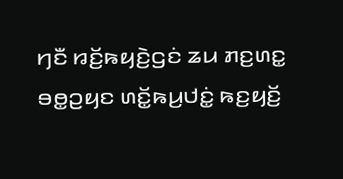ꤚꤢꤪ ꤙꤢꤩ꤬ꤒꤟꤢꤧ꤬ꤞꤢꤦ ꤘꤣ ꤊꤢ꤬ꤛꤢ꤭ ꤋꤥ꤭ꤑꤟꤢ ꤛꤢꤩ꤭ꤒꤣ꤬ꤓꤢꤦ꤭ ꤒꤢ꤬ꤟꤢꤩ꤬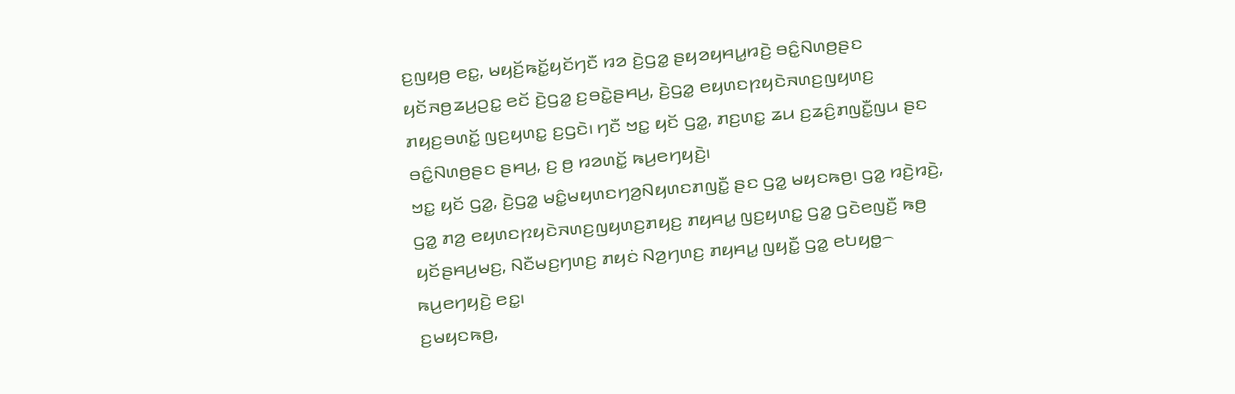ꤢ꤬ꤜꤟꤥ꤬ ꤕꤢ꤭, ꤗꤟꤢꤩ꤬ꤒꤢꤩ꤭ꤟꤢꤩꤚꤢꤪ ꤙꤤ ꤢꤧ꤬ꤞꤤ꤭ ꤔꤟꤤꤟꤌꤣ꤭ꤙꤢꤧ꤬ ꤋꤢꤨ꤭ꤡꤛꤥ꤬ꤔꤢ ꤟꤢꤩꤏꤥ꤬ꤘꤣ꤬ꤑꤢ꤭ ꤕꤢꤩ ꤢꤧ꤬ꤞꤤ꤭ ꤢ꤬ꤋꤢꤧ꤭ꤔꤌꤣ꤬, ꤢꤧ꤬ꤞꤤ꤭ ꤕꤟꤛꤢꤐꤟꤢꤧꤏꤛꤢ꤬ꤜꤟꤛꤢ꤬ ꤊꤟꤢ꤬ꤋꤛꤢꤩ꤭ ꤜꤢ꤬ꤟꤛꤢ꤭ ꤢ꤬ꤞꤢꤧ꤯ ꤚꤢꤪ ꤠꤢ꤭ ꤟꤢꤩ ꤞꤤ꤭, ꤊꤢ꤬ꤛꤢ꤭ ꤘꤣ ꤢ꤬ꤘꤢꤨ꤬ꤊꤜꤢꤪ꤭ꤜꤣ ꤔꤢ ꤋꤢꤨ꤭ꤡꤛꤥ꤬ꤔꤢ ꤔꤌꤣ꤬, ꤢ꤬ ꤥ꤬ ꤙꤤꤛꤢꤩ꤭ ꤒꤣ꤬ꤕꤚꤟꤢꤧ꤬꤯
ꤠꤢ꤭ ꤟꤢꤩ ꤞꤤ꤭, ꤢꤧ꤬ꤞꤤ꤭ ꤗꤢꤨ꤭ꤗꤟꤛꤢꤚꤤ꤬ꤡꤟꤛꤢꤊꤜꤢꤪ꤭ ꤔꤢ ꤞꤤ꤭ ꤗꤟꤢꤒꤥ꤬꤯ ꤞꤤ꤭ ꤙꤢꤧ꤬ꤙꤢꤧ꤬, ꤞꤤ꤭ ꤊꤤ꤬ ꤕꤟꤛꤢꤐꤟꤢꤧꤏꤛꤢ꤬ꤜꤟꤛꤢ꤬ꤊꤟꤢ꤬ ꤊꤟꤌꤣ꤭ ꤜꤢ꤬ꤟꤛꤢ꤭ ꤞꤤ꤭ ꤞꤢꤧꤕꤜꤢꤪ꤬ ꤒꤥ꤬ ꤟꤢꤩꤔꤌꤣ꤬ꤗꤢ꤬, ꤡꤢꤪꤗꤢ꤬ꤚꤛꤢ꤬ ꤊꤟꤢꤦ ꤡꤤ꤬ꤚꤛꤢ꤬ ꤊꤟꤌꤣ꤭ ꤜꤟꤢꤪ꤭ ꤞꤤ꤭ ꤕꤝꤟꤥ꤭꤮ ꤒꤣ꤬ꤕꤚꤟꤢꤧ꤬ ꤕꤢ꤭꤯
ꤢ꤬ꤗꤟꤢꤒꤥ꤬,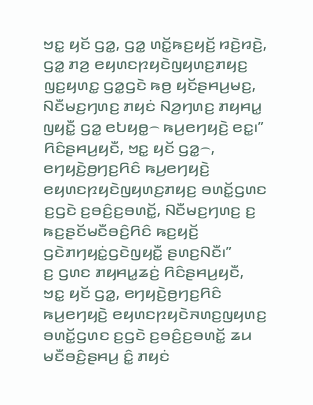ꤠꤢ꤭ ꤟꤢꤩ ꤞꤤ꤭, ꤞꤤ꤭ ꤛꤢꤩ꤭ꤒꤢ꤬ꤟꤢꤩ꤬ ꤙꤢꤧ꤬ꤙꤢꤧ꤬, ꤞꤤ꤭ ꤊꤤ꤬ ꤕꤟꤛꤢꤐꤟꤢꤧꤜꤟꤛꤢ꤬ꤊꤟꤢ꤬ ꤜꤢ꤬ꤟꤛꤢ꤭ ꤞꤤ꤭ꤞꤢꤧ ꤒꤥ꤬ ꤟꤢꤩꤔꤌꤣ꤬ꤗꤢ꤬, ꤡꤢꤪꤗꤢ꤬ꤚꤛꤢ꤬ ꤊꤟꤢꤦ ꤡꤤ꤬ꤚꤛꤢ꤬ ꤊꤟꤌꤣ꤭ ꤜꤟꤢꤪ꤭ ꤞꤤ꤭ ꤕꤝꤟꤥ꤭꤮ ꤒꤣ꤬ꤕꤚꤟꤢꤧ꤬ ꤕꤢ꤭꤯”
ꤖꤢꤨꤔꤌꤣ꤬ꤟꤢꤪ, ꤠꤢ꤭ ꤟꤢꤩ ꤞꤤ꤭꤮, ꤕꤚꤟꤢꤧ꤬ꤥ꤬ꤚꤢ꤬ꤖꤢꤨ ꤒꤣ꤬ꤕꤚꤟꤢꤧ꤬ ꤕꤟꤛꤢꤐꤟꤢꤧꤜꤟꤛꤢ꤬ꤊꤟꤢ꤬ ꤋꤛꤢꤩ꤭ꤞꤛꤢ ꤢ꤬ꤞꤢꤧ ꤢ꤬ꤋꤢꤨ꤬ꤢ꤬ꤋꤛꤢꤩ꤭, ꤡꤢꤪꤗꤢ꤬ꤚꤛꤢ꤬ ꤢ꤬ ꤒꤢ꤬ꤔꤢꤩꤗꤢꤪꤋꤢꤨ꤬ꤖꤢꤨ ꤒꤢ꤬ꤟꤢꤩ꤬ ꤞꤢꤧꤊꤚꤟꤢꤦ꤭ꤞꤢꤧꤜꤟꤢꤪ꤭ ꤔꤛꤢ꤬ꤡꤢꤪ꤯”
ꤢ꤬ ꤞꤛꤢ ꤊꤟꤌꤣ꤭ꤘꤢꤦ꤬ ꤖꤢꤨꤔꤌꤣ꤬ꤟꤢꤪ, ꤠꤢ꤭ ꤟꤢꤩ ꤞꤤ꤭, ꤕꤚꤟꤢꤧ꤬ꤥ꤬ꤚꤢ꤬ꤖꤢꤨ ꤒꤣ꤬ꤕꤚꤟꤢꤧ꤬ ꤕꤟꤛꤢꤐꤟꤢꤧꤏꤛꤢ꤬ꤜꤟꤛꤢ꤬ ꤋꤛꤢꤩ꤭ꤞꤛꤢ ꤢ꤬ꤞꤢꤧ ꤢ꤬ꤋꤢꤨ꤬ꤢ꤬ꤋꤛꤢꤩ꤭ ꤘꤣ ꤗꤢꤪꤋꤢꤨ꤬ꤔꤌꤣ꤬ ꤢꤨ꤭ ꤊꤟꤢꤦ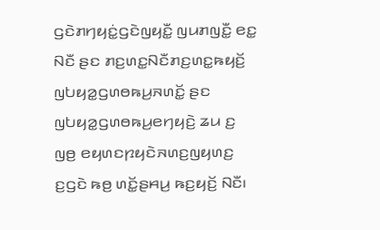ꤞꤢꤧꤊꤚꤟꤢꤦ꤭ꤞꤢꤧꤜꤟꤢꤪ꤭ ꤜꤣꤊꤜꤢꤪ꤭ ꤕꤢ꤭ ꤡꤢꤪ ꤔꤢ ꤊꤢ꤬ꤛꤢ꤭ꤡꤢꤪꤊꤢ꤬ꤛꤢ꤭ꤒꤟꤢꤩ꤬ ꤜꤝꤟꤤ꤭ꤞꤛꤥꤒꤣ꤬ꤏꤛꤢꤩ꤭ ꤔꤢ ꤜꤝꤟꤤ꤭ꤞꤛꤥꤒꤣ꤬ꤕꤚꤟꤢꤧ꤬ ꤘꤣ ꤢ꤬ ꤜꤥ꤬ ꤕꤟꤛꤢꤐꤟꤢꤧꤏꤛꤢ꤬ꤜꤟꤛꤢ꤬ ꤢ꤬ꤞꤢꤧ ꤒꤥ꤬ ꤛꤢꤩ꤭ꤔꤌꤣ꤬ ꤒꤢ꤬ꤟꤢꤩ꤬ ꤡꤢꤪ꤯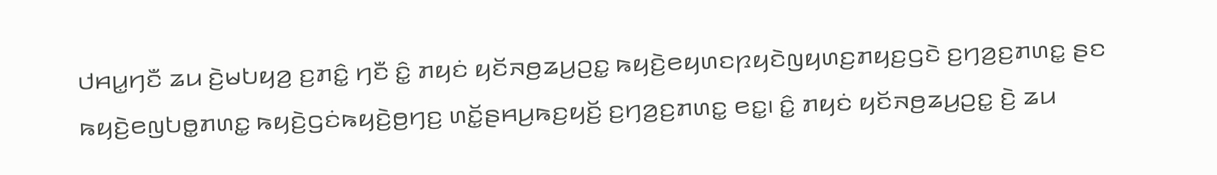ꤓꤌꤣ꤭ꤚꤢꤪ ꤘꤣ ꤢꤧ꤬ꤗꤝꤟꤤ꤬ ꤢ꤬ꤊꤢꤨ꤭ ꤚꤢꤪ ꤢꤨ꤭ ꤊꤟꤢꤦ ꤟꤢꤩꤏꤥ꤬ꤘꤣ꤬ꤑꤢ꤭ ꤒꤟꤢꤧ꤬ꤕꤟꤛꤢꤐꤟꤢꤧꤜꤟꤛꤢ꤬ꤊꤟꤢ꤬ꤞꤢꤧ ꤢ꤬ꤚꤤ꤬ꤢ꤬ꤊꤛꤢ꤭ ꤔꤢ ꤒꤟꤢꤧ꤬ꤕꤜꤝꤥ꤭ꤊꤛꤢ꤭ ꤒꤟꤢꤧ꤬ꤞꤢꤦꤒꤟꤢꤧ꤬ꤥ꤬ꤚꤢ꤬ ꤛꤢꤩ꤭ꤔꤌꤣ꤬ꤒꤢ꤬ꤟꤢꤩ꤬ ꤢ꤬ꤚꤤ꤬ꤢ꤬ꤊꤛꤢ꤭ ꤕꤢ꤭꤯ ꤢꤨ꤭ ꤊꤟꤢꤦ ꤟꤢꤩꤏꤥ꤬ꤘꤣ꤬ꤑꤢ꤭ ꤢꤧ꤬ ꤘꤣ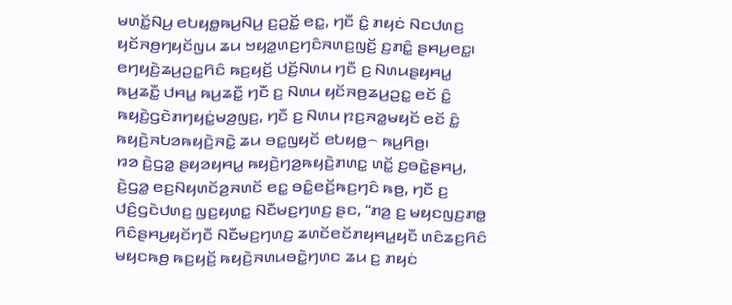ꤗꤛꤢꤩ꤭ꤡꤣ꤬ ꤕꤝꤟꤥ꤭ꤒꤣ꤬ꤡꤣ꤬ ꤢ꤬ꤑꤢꤩ꤭ ꤕꤢ꤭, ꤚꤢꤪ ꤢꤨ꤭ ꤊꤟꤢꤦ ꤡꤢꤓꤛꤢ꤬ ꤟꤢꤩꤏꤥ꤬ꤚꤟꤢꤩꤜꤣ ꤘꤣ ꤠꤟꤤ꤭ꤛꤢ꤬ꤚꤢꤨꤏꤛꤢ꤬ꤜꤢꤩ꤬ ꤢ꤬ꤊꤢꤨ꤭ ꤔꤌꤣ꤬ꤕꤢ꤭꤯
ꤕꤚꤟꤢꤧ꤬ꤘꤣ꤬ꤑꤢ꤭ꤖꤢꤨ ꤒꤢ꤬ꤟꤢꤩ꤬ ꤓꤢꤩ꤬ꤡꤛꤣ ꤚꤢꤪ ꤢ꤬ ꤡꤛꤣꤔꤟꤌꤣ꤭ ꤒꤣ꤬ꤘꤢꤪ꤭ ꤓꤌꤣ꤭ ꤒꤣ꤬ꤘꤢꤪ꤭ ꤚꤢꤪ ꤢ꤬ ꤡꤛꤣ ꤟꤢꤩꤏꤥ꤬ꤘꤣ꤬ꤑꤢ꤭ ꤕꤢꤩ ꤢꤨ꤭ ꤒꤟꤢꤧ꤬ꤞꤢꤧꤊꤚꤟꤢꤦ꤭ꤗꤤ꤬ꤜꤢ꤬, ꤚꤢꤪ ꤢ꤬ ꤡꤛꤣ ꤐꤢ꤬ꤏꤤ꤭ꤗꤟꤢꤩ ꤕꤢꤩ ꤢꤨ꤭ ꤒꤟꤢꤧ꤬ꤏꤝꤤꤒꤟꤢꤧ꤬ꤏꤢꤧ꤭ ꤘꤣ ꤋꤢ꤭ꤜꤟꤢꤩ ꤕꤝꤟꤥ꤭꤮ ꤒꤣ꤬ꤖꤥ꤬꤯
ꤙꤤ ꤢꤧ꤬ꤞꤤ꤭ ꤔꤟꤤꤟꤌꤣ꤭ ꤒꤟꤢꤧ꤬ꤚꤤ꤬ꤒꤟꤢꤧ꤬ꤊꤛꤢ꤭ ꤛꤢꤩ꤭ ꤢ꤬ꤋꤢꤧ꤭ꤔꤌꤣ꤬, ꤢꤧ꤬ꤞꤤ꤭ ꤕꤢ꤬ꤡꤟꤛꤢꤩꤤ꤬ꤏꤛꤢꤩ ꤕꤢ꤭ ꤋꤢꤨ꤭ꤕꤢꤩ꤬ꤒꤢ꤬ꤚꤢꤨ ꤒꤥ꤬, ꤚꤢꤪ ꤢ꤬ ꤓꤢꤨ꤬ꤞꤢꤧꤓꤛꤢ꤬ ꤜꤢ꤬ꤟꤛꤢ꤭ ꤡꤢꤪꤗꤢ꤬ꤚꤛꤢ꤬ ꤔꤢ, “ꤊꤤ꤬ ꤢ꤬ ꤗꤟꤢꤜꤢ꤬ꤊꤥ꤭ ꤖꤢꤨꤔꤌꤣ꤬ꤟꤢꤩꤚꤢꤪ ꤡꤢꤪꤗꤢ꤬ꤚꤛꤢ꤬ ꤘꤛꤢꤩꤕꤢꤩꤊꤟꤌꤣ꤭ꤟꤢꤪ ꤛꤢꤨꤘꤢ꤬ꤖꤢꤨ ꤗꤟꤢꤒꤥ꤬ ꤒꤢ꤬ꤟꤢꤩ꤬ ꤒꤟꤢꤧ꤬ꤏꤛꤣꤋꤢꤧ꤭ꤚꤛꤢ ꤘꤣ ꤢ꤬ ꤊꤟꤢꤦ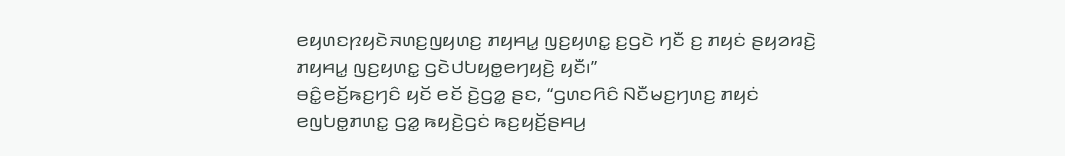ꤕꤟꤛꤢꤐꤟꤢꤧꤏꤛꤢ꤬ꤜꤟꤛꤢ꤬ ꤊꤟꤌꤣ꤭ ꤜꤢ꤬ꤟꤛꤢ꤭ ꤢ꤬ꤞꤢꤧ ꤚꤢꤪ ꤢ꤬ ꤊꤟꤢꤦ ꤔꤟꤤꤙꤢꤧ꤬ ꤊꤟꤌꤣ꤭ ꤜꤢ꤬ꤟꤛꤢ꤭ ꤞꤢꤧꤓꤝꤟꤥ꤭ꤕꤚꤟꤢꤧ꤬ ꤟꤢꤪ꤯”
ꤋꤢꤨ꤭ꤕꤢꤩ꤬ꤒꤢ꤬ꤚꤢꤨ ꤟꤢꤩ ꤕꤢꤩ ꤢꤧ꤬ꤞꤤ꤭ ꤔꤢ, “ꤞꤛꤢꤖꤢꤨ ꤡꤢꤪꤗꤢ꤬ꤚꤛꤢ꤬ ꤊꤟꤢꤦ ꤕꤜꤝꤥ꤭ꤊꤛꤢ꤭ ꤞꤤ꤭ ꤒꤟꤢꤧ꤬ꤞꤢꤦ ꤒꤢ꤬ꤟꤢꤩ꤬ꤔꤌꤣ꤬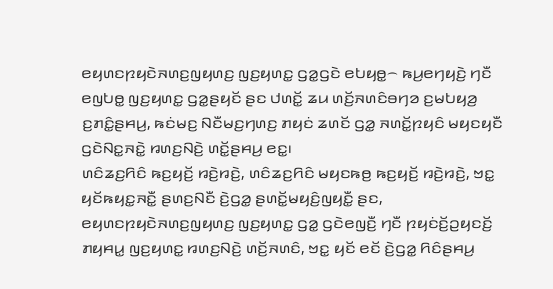ꤕꤟꤛꤢꤐꤟꤢꤧꤏꤛꤢ꤬ꤜꤟꤛꤢ꤬ ꤜꤢ꤬ꤟꤛꤢ꤭ ꤞꤤ꤭ꤞꤢꤧ ꤕꤝꤟꤥ꤭꤮ ꤒꤣ꤬ꤕꤚꤟꤢꤧ꤬ ꤚꤢꤪ ꤕꤜꤝꤥ꤭ ꤜꤢ꤬ꤟꤛꤢ꤭ ꤞꤤ꤭ꤔꤟꤢꤩ ꤔꤢ ꤓꤛꤢꤩ꤭ ꤘꤣ ꤛꤢꤩ꤬ꤏꤛꤢꤨꤋꤚꤤ ꤢ꤬ꤗꤝꤟꤤ꤬ ꤢ꤬ꤊꤢꤨ꤭ꤔꤌꤣ꤬, ꤒꤢꤦꤗꤢ꤬ ꤡꤢꤪꤗꤢ꤬ꤚꤛꤢ꤬ ꤊꤟꤢꤦ ꤘꤛꤢꤩ ꤞꤤ꤭ ꤏꤛꤢꤩ꤭ꤐꤟꤢꤨ ꤗꤟꤢꤟꤢꤪ ꤞꤢꤧꤡꤢ꤭ꤏꤢꤧ꤭ ꤙꤛꤢ꤬ꤡꤢꤧ꤬ ꤛꤢꤩ꤭ꤔꤌꤣ꤬ ꤕꤢ꤭꤯
ꤛꤢꤨꤘꤢ꤬ꤖꤢꤨ ꤒꤢ꤬ꤟꤢꤩ꤬ ꤙꤢꤧ꤬ꤙꤢꤧ꤬, ꤛꤢꤨꤘꤢ꤬ꤖꤢꤨ ꤗꤟꤢꤒꤥ꤬ ꤒꤢ꤬ꤟꤢꤩ꤬ ꤙꤢꤧ꤬ꤙꤢꤧ꤬, ꤠꤢ꤭ ꤟꤢꤩꤒꤟꤢ꤭ꤏꤢꤪ꤭ ꤔꤛꤢ꤬ꤡꤢꤪ ꤢꤧ꤬ꤞꤤ꤭ ꤔꤛꤢꤩ꤭ꤗꤟꤢꤨ꤬ꤜꤟꤢꤪ꤭ ꤔꤢ, ꤕꤟꤛꤢꤐꤟꤢꤧꤏꤛꤢ꤬ꤜꤟꤛꤢ꤬ ꤜꤢ꤬ꤟꤛꤢ꤭ ꤞꤤ꤭ ꤞꤢꤧꤕꤜꤢꤪ꤬ ꤚꤢꤪ ꤐꤟꤢꤦꤢꤩ꤬ꤑꤟꤢꤢꤩ꤬ ꤊꤟꤌꤣ꤭ ꤜꤢ꤬ꤟꤛꤢ꤭ ꤙꤛꤢ꤬ꤡꤢꤧ꤬ ꤛꤢꤩ꤬ꤏꤛꤢꤨ, ꤠꤢ꤭ ꤟꤢꤩ ꤕꤢꤩ ꤢꤧ꤬ꤞꤤ꤭ ꤖꤢꤨꤔꤌꤣ꤬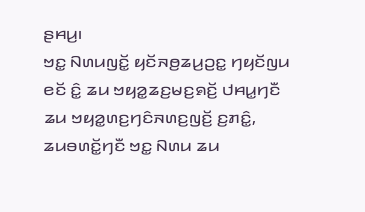ꤔꤌꤣ꤬꤯
ꤠꤢ꤭ ꤡꤛꤣꤜꤢꤩ꤭ ꤟꤢꤩꤏꤥ꤬ꤘꤣ꤬ꤑꤢ꤭ ꤚꤟꤢꤩꤜꤣ ꤕꤢꤩ ꤢꤨ꤭ ꤘꤣ ꤠꤟꤤ꤭ꤘꤢ꤬ꤗꤢ꤬ꤎꤢꤩ꤬ ꤓꤌꤣ꤭ꤚꤢꤪ ꤘꤣ ꤠꤟꤤ꤭ꤛꤢ꤬ꤚꤢꤨꤏꤛꤢ꤬ꤜꤢꤩ꤬ ꤢ꤬ꤊꤢꤨ꤭, ꤘꤣꤋꤛꤢꤩ꤭ꤚꤢꤪ ꤠꤢ꤭ ꤡꤛꤣ ꤘꤣ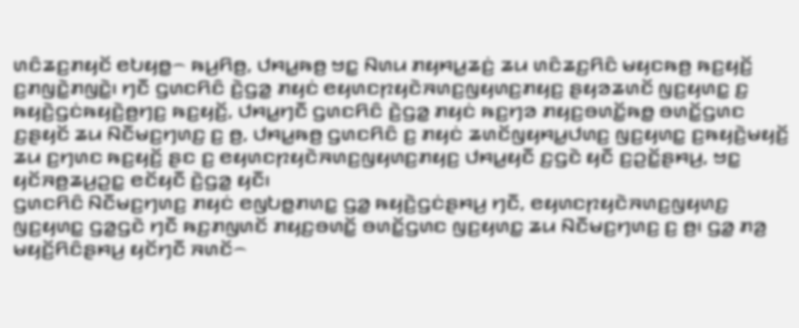ꤛꤢꤨꤘꤢ꤬ꤊꤟꤢꤩ ꤕꤝꤟꤥ꤭꤮ ꤒꤣ꤬ꤖꤥ꤬, ꤓꤌꤣ꤭ꤒꤥ꤬ ꤠꤢ꤭ ꤡꤛꤣ ꤊꤟꤌꤣ꤭ꤘꤢꤦ꤬ ꤘꤣ ꤛꤢꤨꤘꤢ꤬ꤖꤢꤨ ꤗꤟꤢꤒꤥ꤬ ꤒꤢ꤬ꤟꤢꤩ꤬ ꤢ꤬ꤊꤜꤢꤧ꤭ꤊꤜꤢꤧ꤭꤯ ꤚꤢꤪ ꤞꤛꤢꤖꤢꤨ ꤢꤧ꤬ꤞꤤ꤭ ꤊꤟꤢꤦ ꤕꤟꤛꤢꤐꤟꤢꤧꤏꤛꤢ꤬ꤜꤟꤛꤢ꤬ꤊꤟꤢ꤬ ꤔꤟꤤꤘꤛꤢꤩ ꤜꤢ꤬ꤟꤛꤢ꤭ ꤢ꤬ ꤒꤟꤢꤧ꤬ꤞꤢꤦꤒꤟꤢꤧ꤬ꤥ꤬ꤚꤢ꤬ ꤒꤢ꤬ꤟꤢꤩ꤬, ꤓꤌꤣ꤭ꤚꤢꤪ ꤞꤛꤢꤖꤢꤨ ꤢꤧ꤬ꤞꤤ꤭ ꤊꤟꤢꤦ ꤒꤢ꤬ꤚꤤ ꤊꤟꤢ꤬ꤋꤛꤢꤩ꤭ꤒꤥ꤭ ꤋꤛꤢꤩ꤭ꤞꤛꤢ ꤢ꤬ꤔꤟꤢꤩ ꤘꤣ ꤡꤢꤪꤗꤢ꤬ꤚꤛꤢ꤬ ꤢ꤬ ꤥ꤬, ꤓꤌꤣ꤭ꤒꤥ꤬ ꤞꤛꤢꤖꤢꤨ ꤢ꤬ ꤊꤟꤢꤦ ꤘꤛꤢꤩꤜꤟꤌꤣ꤭ꤓꤛꤢ꤬ ꤜꤢ꤬ꤟꤛꤢ꤭ ꤢ꤬ꤒꤟꤢꤧ꤬ꤗꤟꤢꤩ꤬ ꤘꤣ ꤢ꤬ꤚꤛꤢ ꤒꤢ꤬ꤟꤢꤩ꤬ ꤔꤢ ꤢ꤬ ꤕꤟꤛꤢꤐꤟꤢꤧꤏꤛꤢ꤬ꤜꤟꤛꤢ꤬ꤊꤟꤢ꤬ ꤓꤌꤣ꤭ꤟꤢꤪ ꤢ꤬ꤞꤢꤧ ꤟꤢꤪ ꤢ꤬ꤑꤢꤩ꤭ꤔꤌꤣ꤬, ꤠꤢ꤭ ꤟꤢꤩꤏꤥ꤬ꤘꤣ꤬ꤑꤢ꤭ ꤕꤢꤩꤟꤢꤪ ꤢꤧ꤬ꤞꤤ꤭ ꤟꤢꤪ꤯
ꤞꤛꤢꤖꤢꤨ ꤡꤢꤪꤗꤢ꤬ꤚꤛꤢ꤬ ꤊꤟꤢꤦ ꤕꤜꤝꤥ꤭ꤊꤛꤢ꤭ ꤞꤤ꤭ ꤒꤟꤢꤧ꤬ꤞꤢꤦꤔꤌꤣ꤬ ꤚꤢꤪ, ꤕꤟꤛꤢꤐꤟꤢꤧꤏꤛꤢ꤬ꤜꤟꤛꤢ꤬ ꤜꤢ꤬ꤟꤛꤢ꤭ ꤞꤤ꤭ꤞꤢꤧ ꤚꤢꤪ ꤒꤢ꤬ꤊꤜꤛꤢꤩ ꤊꤟꤢ꤬ꤋꤛꤢꤩ꤭ ꤋꤛꤢꤩ꤭ꤞꤛꤢ ꤜꤢ꤬ꤟꤛꤢ꤭ ꤘꤣ ꤡꤢꤪꤗꤢ꤬ꤚꤛꤢ꤬ ꤢ꤬ ꤥ꤬꤯ ꤞꤤ꤭ ꤊꤤ꤬ ꤗꤟꤢꤩ꤬ꤖꤢꤨꤔꤌꤣ꤬ ꤟꤢꤩꤚꤢꤪ ꤏꤛꤢꤩ꤮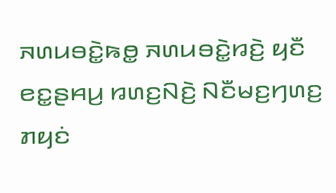ꤏꤛꤣꤋꤢꤧ꤭ꤒꤥ꤭ ꤏꤛꤣꤋꤢꤧ꤭ꤙꤢꤧ꤬ ꤟꤢꤪ ꤕꤢ꤭ꤔꤌꤣ꤬ ꤙꤛꤢ꤬ꤡꤢꤧ꤬ ꤡꤢꤪꤗꤢ꤬ꤚꤛꤢ꤬ ꤊꤟꤢꤦ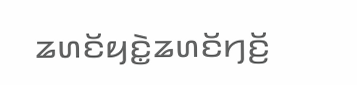ꤘꤛꤢꤩꤟꤢꤧ꤭ꤘꤛꤢꤩꤚꤢꤩ꤬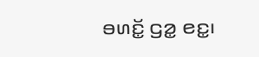ꤋꤛꤢꤩ꤭ ꤞꤤ꤭ ꤕꤢ꤭꤯